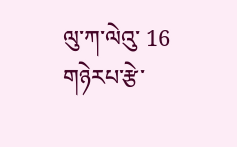ལུ་ཀ་ལེའུ་ 16
གཉེརཔ་རྩེ་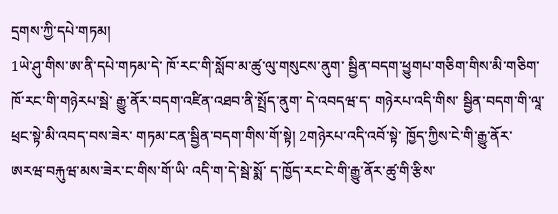དྲགས་ཀྱི་དཔེ་གཏམ།
1ཡེ་ཤུ་གིས་ཨ་ནི་དཔེ་གཏམ་དེ་ ཁོ་རང་གི་སློབ་མ་ཚུ་ལུ་གསུངས་ནུག་ སྦྱིན་བདག་ཕྱུགཔ་གཅིག་གིས་མི་གཅིག་ ཁོ་རང་གི་གཉེརཔ་སྦེ་ རྒྱུ་ནོར་བདག་འཛིན་འཐབ་ནི་སྤྲོད་ནུག་ དེ་འབདཝ་ད་ གཉེརཔ་འདི་གིས་ སྦྱིན་བདག་གི་ལཱ་ཕྲང་སྟེ་མི་འབད་བས་ཟེར་ གཏམ་ངན་སྦྱིན་བདག་གིས་གོ་སྟེ། 2གཉེརཔ་འདི་འབོ་སྟེ་ ཁྱོད་ཀྱིས་ངེ་གི་རྒྱུ་ནོར་ཨརཝ་བརྐུཝ་མས་ཟེར་ང་གིས་གོ་ཡི་ འདི་ག་དེ་སྦེ་སྨོ་ ད་ཁྱོད་རང་ངེ་གི་རྒྱུ་ནོར་ཚུ་གི་རྩིས་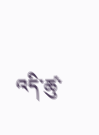འདི་ཚུ་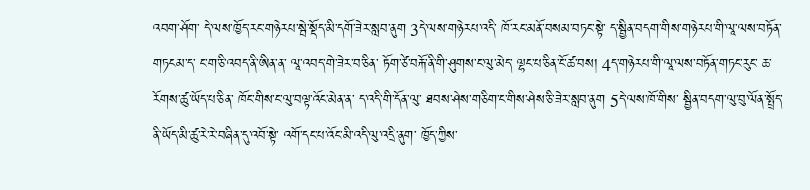འབག་ཤོག་ དེ་ལས་ཁྱོད་རང་གཉེརཔ་སྦེ་སྡོད་མི་དགོ་ཟེར་སླབ་ནུག 3དེ་ལས་གཉེརཔ་འདི་ ཁོ་རང་མནོ་བསམ་བཏང་སྟེ་ ད་སྦྱིན་བདག་གིས་གཉེརཔ་གི་ལཱ་ལས་བཏོན་གཏངམ་ད་ ང་ག་ཅི་འབད་ནི་ཨིན་ན་ ལཱ་འབད་གེ་ཟེར་བ་ཅིན་ ཏོག་ཙེ་བརྐོ་ནི་གི་ཤུགས་ང་ལུ་མེད་ ལྷང་པ་ཅིན་ངོ་ཚ་བས། 4ད་གཉེརཔ་གི་ལཱ་ལས་བཏོན་གཏང་རུང་ ཆ་རོགས་ཚུ་ཡོད་པ་ཅིན་ ཁོང་གིས་ང་ལུ་བལྟ་འོང་མེན་ན་ ད་འདི་གི་དོན་ལུ་ ཐབས་ཤེས་གཅིག་ང་གིས་ཤེས་ཅི་ཟེར་སླབ་ནུག 5དེ་ལས་ཁོ་གིས་ སྦྱིན་བདག་ལུ་བུ་ལོན་སྤྲོད་ནི་ཡོད་མི་ཚུ་རེ་རེ་བཞིན་དུ་འབོ་སྟེ་ འགོ་དང་པ་འོང་མི་འདི་ལུ་འདྲི་ནུག་ ཁྱོད་ཀྱིས་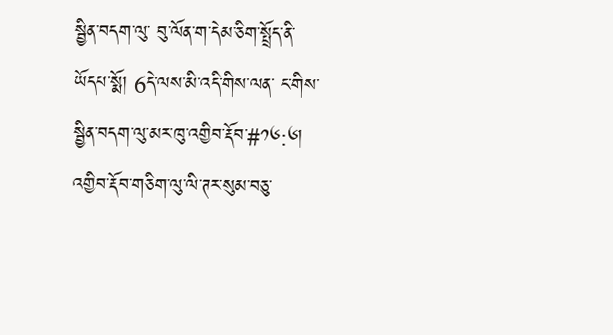སྦྱིན་བདག་ལུ་ བུ་ལོན་ག་དེམ་ཅིག་སྤྲོད་ནི་ཡོདཔ་སྨོ། 6དེ་ལས་མི་འདི་གིས་ལན་ ང་གིས་སྦྱིན་བདག་ལུ་མར་ཁུ་འགྱིབ་རྡོབ་#༡༦:༦། འགྱིབ་རྡོབ་གཅིག་ལུ་ལི་ཊར་སུམ་བཅུ་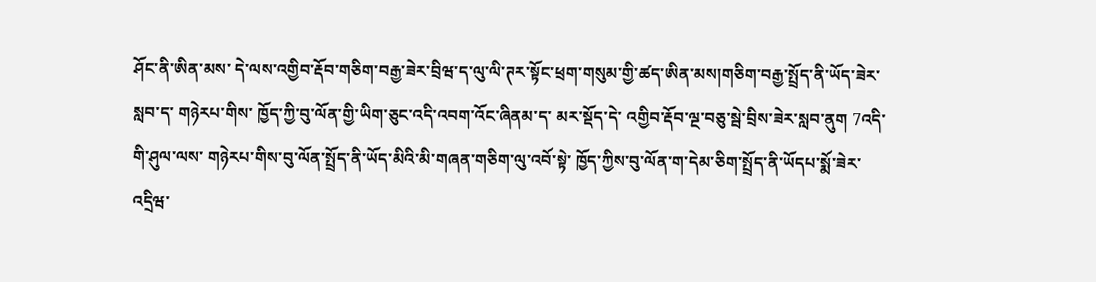ཤོང་ནི་ཨིན་མས་ དེ་ལས་འགྱིབ་རྡོབ་གཅིག་བརྒྱ་ཟེར་བྲིཝ་ད་ལུ་ལི་ཊར་སྟོང་ཕྲག་གསུམ་གྱི་ཚད་ཨིན་མས།གཅིག་བརྒྱ་སྤྲོད་ནི་ཡོད་ཟེར་སླབ་ད་ གཉེརཔ་གིས་ ཁྱོད་ཀྱི་བུ་ལོན་གྱི་ཡིག་ཅུང་འདི་འབག་འོང་ཞིནམ་ད་ མར་སྡོད་དེ་ འགྱིབ་རྡོབ་ལྔ་བཅུ་སྦེ་བྲིས་ཟེར་སླབ་ནུག 7འདི་གི་ཤུལ་ལས་ གཉེརཔ་གིས་བུ་ལོན་སྤྲོད་ནི་ཡོད་མིའི་མི་གཞན་གཅིག་ལུ་འབོ་སྟེ་ ཁྱོད་ཀྱིས་བུ་ལོན་ག་དེམ་ཅིག་སྤྲོད་ནི་ཡོདཔ་སྨོ་ཟེར་འདྲིཝ་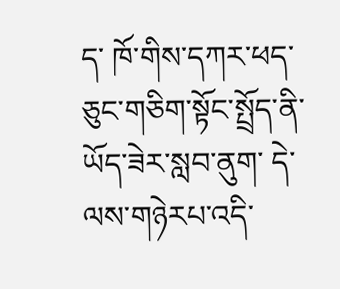ད་ ཁོ་གིས་དཀར་ཕད་ཅུང་གཅིག་སྟོང་སྤྲོད་ནི་ཡོད་ཟེར་སླབ་ནུག་ དེ་ལས་གཉེརཔ་འདི་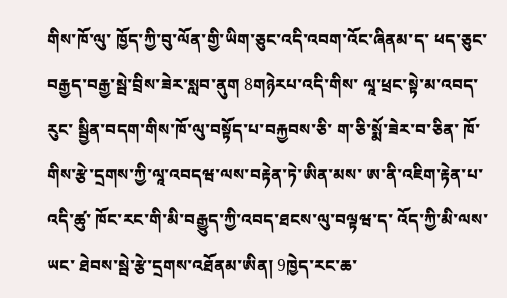གིས་ཁོ་ལུ་ ཁྱོད་ཀྱི་བུ་ལོན་གྱི་ཡིག་ཅུང་འདི་འབག་འོང་ཞིནམ་ད་ ཕད་ཅུང་བརྒྱད་བརྒྱ་སྦེ་བྲིས་ཟེར་སླབ་ནུག 8གཉེརཔ་འདི་གིས་ ལཱ་ཕྲང་སྟེ་མ་འབད་རུང་ སྦྱིན་བདག་གིས་ཁོ་ལུ་བསྟོད་པ་བརྐྱབས་ཅི་ ག་ཅི་སྨོ་ཟེར་བ་ཅིན་ ཁོ་གིས་རྩེ་དྲགས་ཀྱི་ལཱ་འབདཝ་ལས་བརྟེན་ཏེ་ཨིན་མས་ ཨ་ནི་འཇིག་རྟེན་པ་འདི་ཚུ་ ཁོང་རང་གི་མི་བརྒྱུད་ཀྱི་འབད་ཐངས་ལུ་བལྟཝ་ད་ འོད་ཀྱི་མི་ལས་ཡང་ ཐེབས་སྦེ་རྩེ་དྲགས་འཐོནམ་ཨིན། 9ཁྱེད་རང་ཆ་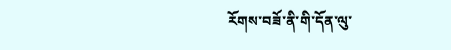རོགས་བཟོ་ནི་གི་དོན་ལུ་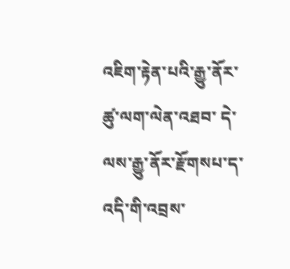འཇིག་རྟེན་པའི་རྒྱུ་ནོར་ཚུ་ལག་ལེན་འཐབ་ དེ་ལས་རྒྱུ་ནོར་རྫོགསཔ་ད་ འདི་གི་འབྲས་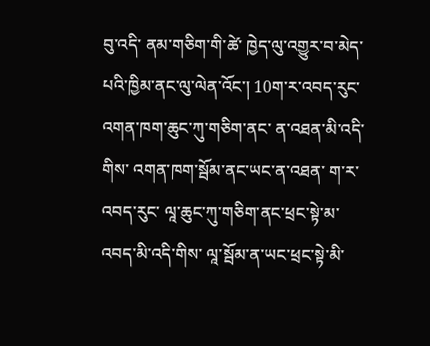བུ་འདི་ ནམ་གཅིག་གི་ཚེ་ ཁྱེད་ལུ་འགྱུར་བ་མེད་པའི་ཁྱིམ་ནང་ལུ་ལེན་འོང་། 10ག་ར་འབད་རུང་ འགན་ཁག་ཆུང་ཀུ་གཅིག་ནང་ ན་འཐན་མི་འདི་གིས་ འགན་ཁག་སྦོམ་ནང་ཡང་ན་འཐན་ ག་ར་འབད་རུང་ ལཱ་ཆུང་ཀུ་གཅིག་ནང་ཕྲང་སྟེ་མ་འབད་མི་འདི་གིས་ ལཱ་སྦོམ་ན་ཡང་ཕྲང་སྟེ་མི་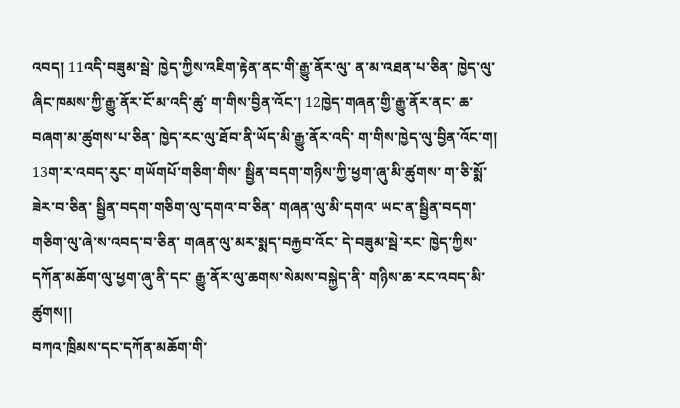འབད། 11འདི་བཟུམ་སྦེ་ ཁྱེད་ཀྱིས་འཇིག་རྟེན་ནང་གི་རྒྱུ་ནོར་ལུ་ ན་མ་འཐན་པ་ཅིན་ ཁྱེད་ལུ་ཞིང་ཁམས་ཀྱི་རྒྱུ་ནོར་ངོ་མ་འདི་ཚུ་ ག་གིས་བྱིན་འོང་། 12ཁྱེད་གཞན་གྱི་རྒྱུ་ནོར་ནང་ ཆ་བཞག་མ་ཚུགས་པ་ཅིན་ ཁྱེད་རང་ལུ་ཐོབ་ནི་ཡོད་མི་རྒྱུ་ནོར་འདི་ ག་གིས་ཁྱེད་ལུ་བྱིན་འོང་ག། 13ག་ར་འབད་རུང་ གཡོགཔོ་གཅིག་གིས་ སྦྱིན་བདག་གཉིས་ཀྱི་ཕྱག་ཞུ་མི་ཚུགས་ ག་ཅི་སྨོ་ཟེར་བ་ཅིན་ སྦྱིན་བདག་གཅིག་ལུ་དགའ་བ་ཅིན་ གཞན་ལུ་མི་དགའ་ ཡང་ན་སྦྱིན་བདག་གཅིག་ལུ་ཞེ་ས་འབད་བ་ཅིན་ གཞན་ལུ་མར་སྨད་བརྐྱབ་འོང་ དེ་བཟུམ་སྦེ་རང་ ཁྱེད་ཀྱིས་དཀོན་མཆོག་ལུ་ཕྱག་ཞུ་ནི་དང་ རྒྱུ་ནོར་ལུ་ཆགས་སེམས་བསྐྱེད་ནི་ གཉིས་ཆ་རང་འབད་མི་ཚུགས།།
བཀའ་ཁྲིམས་དང་དཀོན་མཆོག་གི་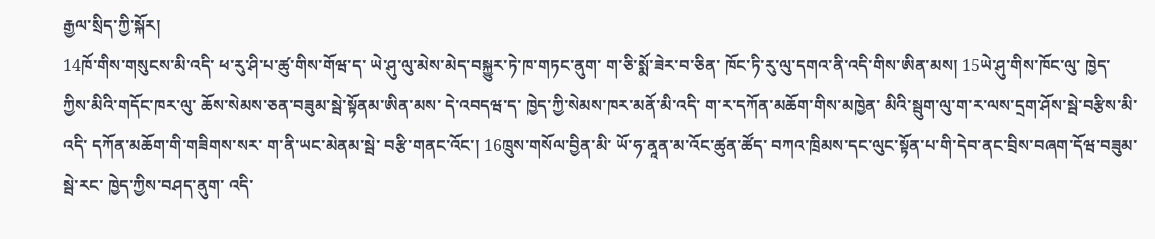རྒྱལ་སྲིད་ཀྱི་སྐོར།
14ཁོ་གིས་གསུངས་མི་འདི་ ཕ་རུ་ཤི་པ་ཚུ་གིས་གོཝ་ད་ ཡེ་ཤུ་ལུ་མེས་མེད་བསྐྱུར་ཏེ་ཁ་གཏང་ནུག་ ག་ཅི་སྨོ་ཟེར་བ་ཅིན་ ཁོང་ཏི་རུ་ལུ་དགའ་ནི་འདི་གིས་ཨིན་མས། 15ཡེ་ཤུ་གིས་ཁོང་ལུ་ ཁྱེད་ཀྱིས་མིའི་གདོང་ཁར་ལུ་ ཆོས་སེམས་ཅན་བཟུམ་སྦེ་སྟོནམ་ཨིན་མས་ དེ་འབདཝ་ད་ ཁྱེད་ཀྱི་སེམས་ཁར་མནོ་མི་འདི་ ག་ར་དཀོན་མཆོག་གིས་མཁྱེན་ མིའི་སྦུག་ལུ་ག་ར་ལས་དྲག་ཤོས་སྦེ་བརྩིས་མི་འདི་ དཀོན་མཆོག་གི་གཟིགས་སར་ ག་ནི་ཡང་མེནམ་སྦེ་ བརྩི་གནང་འོང་། 16ཁྲུས་གསོལ་བྱིན་མི་ ཡོ་ཧ་ནཱན་མ་འོང་ཚུན་ཚོད་ བཀའ་ཁྲིམས་དང་ལུང་སྟོན་པ་གི་དེབ་ནང་བྲིས་བཞག་དོཝ་བཟུམ་སྦེ་རང་ ཁྱེད་ཀྱིས་བཤད་ནུག་ འདི་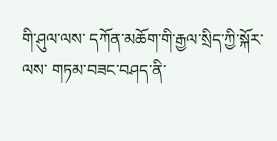གི་ཤུལ་ལས་ དཀོན་མཆོག་གི་རྒྱལ་སྲིད་ཀྱི་སྐོར་ལས་ གཏམ་བཟང་བཤད་ནི་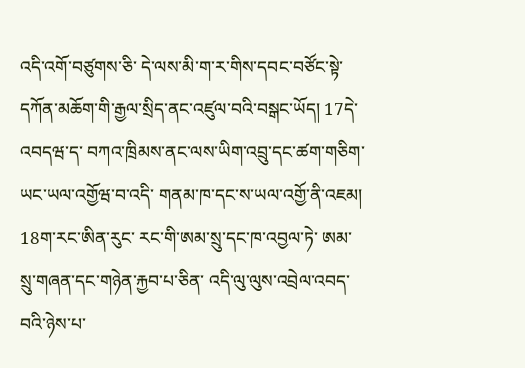འདི་འགོ་བཙུགས་ཅི་ དེ་ལས་མི་ག་ར་གིས་དབང་བཙོང་སྟེ་ དཀོན་མཆོག་གི་རྒྱལ་སྲིད་ནང་འཛུལ་བའི་བསྒང་ཡོད། 17དེ་འབདཝ་ད་ བཀའ་ཁྲིམས་ནང་ལས་ཡིག་འབྲུ་དང་ཚག་གཅིག་ཡང་ཡལ་འགྱོཝ་བ་འདི་ གནམ་ཁ་དང་ས་ཡལ་འགྱོ་ནི་འཇམ། 18ག་རང་ཨིན་རུང་ རང་གི་ཨམ་སྲུ་དང་ཁ་འབྱལ་ཏེ་ ཨམ་སྲུ་གཞན་དང་གཉེན་རྐྱབ་པ་ཅིན་ འདི་ལུ་ལུས་འབྲེལ་འབད་བའི་ཉེས་པ་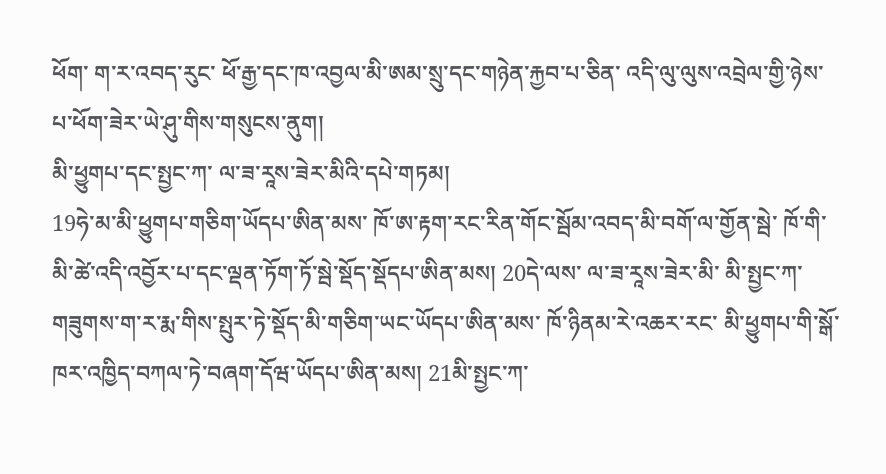ཕོག་ ག་ར་འབད་རུང་ ཕོ་རྒྱ་དང་ཁ་འབྱལ་མི་ཨམ་སྲུ་དང་གཉེན་རྐྱབ་པ་ཅིན་ འདི་ལུ་ལུས་འབྲེལ་གྱི་ཉེས་པ་ཕོག་ཟེར་ཡེ་ཤུ་གིས་གསུངས་ནུག།
མི་ཕྱུགཔ་དང་སྤྱང་ཀ་ ལ་ཟ་རཱས་ཟེར་མིའི་དཔེ་གཏམ།
19ཧེ་མ་མི་ཕྱུགཔ་གཅིག་ཡོདཔ་ཨིན་མས་ ཁོ་ཨ་རྟག་རང་རིན་གོང་སྦོམ་འབད་མི་བགོ་ལ་གྱོན་སྦེ་ ཁོ་གི་མི་ཚེ་འདི་འབྱོར་པ་དང་ལྡན་ཏོག་ཏོ་སྦེ་སྡོད་སྡོདཔ་ཨིན་མས། 20དེ་ལས་ ལ་ཟ་རཱས་ཟེར་མི་ མི་སྤྱང་ཀ་ གཟུགས་ག་ར་རྨ་གིས་སྤུར་ཏེ་སྡོད་མི་གཅིག་ཡང་ཡོདཔ་ཨིན་མས་ ཁོ་ཉིནམ་རེ་འཆར་རང་ མི་ཕྱུགཔ་གི་སྒོ་ཁར་འཁྱིད་བཀལ་ཏེ་བཞག་དོཝ་ཡོདཔ་ཨིན་མས། 21མི་སྤྱང་ཀ་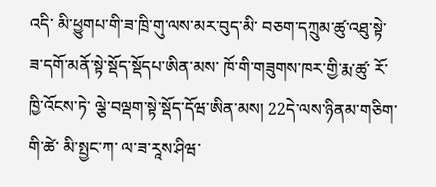འདི་ མི་ཕྱུགཔ་གི་ཟ་ཁྲི་གུ་ལས་མར་བུད་མི་ བཅག་དཀྲུམ་ཚུ་འཐུ་སྟེ་ཟ་དགོ་མནོ་སྟེ་སྡོད་སྡོདཔ་ཨིན་མས་ ཁོ་གི་གཟུགས་ཁར་གྱི་རྨ་ཚུ་ རོ་ཁྱི་འོངས་ཏེ་ ལྕེ་བལྡག་སྟེ་སྡོད་དོཝ་ཨིན་མས། 22དེ་ལས་ཉིནམ་གཅིག་གི་ཚེ་ མི་སྤྱང་ཀ་ ལ་ཟ་རཱས་ཤིཝ་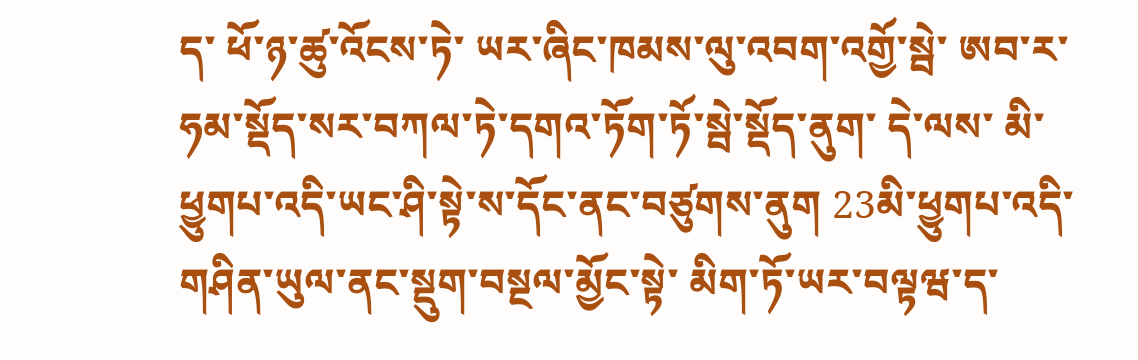ད་ ཕོ་ཉ་ཚུ་འོངས་ཏེ་ ཡར་ཞིང་ཁམས་ལུ་འབག་འགྱོ་སྦེ་ ཨབ་ར་ཧམ་སྡོད་སར་བཀལ་ཏེ་དགའ་ཏོག་ཏོ་སྦེ་སྡོད་ནུག་ དེ་ལས་ མི་ཕྱུགཔ་འདི་ཡང་ཤི་སྟེ་ས་དོང་ནང་བཙུགས་ནུག 23མི་ཕྱུགཔ་འདི་ གཤིན་ཡུལ་ནང་སྡུག་བསྔལ་མྱོང་སྟེ་ མིག་ཏོ་ཡར་བལྟཝ་ད་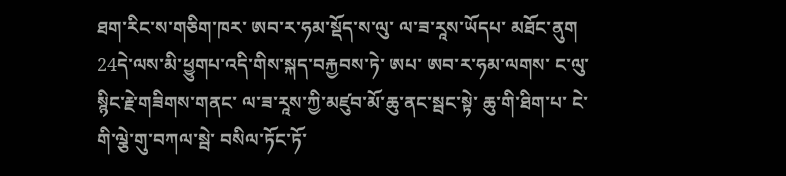ཐག་རིང་ས་གཅིག་ཁར་ ཨབ་ར་ཧམ་སྡོད་ས་ལུ་ ལ་ཟ་རཱས་ཡོདཔ་ མཐོང་ནུག 24དེ་ལས་མི་ཕྱུགཔ་འདི་གིས་སྐད་བརྐྱབས་ཏེ་ ཨཔ་ ཨབ་ར་ཧམ་ལགས་ ང་ལུ་སྙིང་རྗེ་གཟིགས་གནང་ ལ་ཟ་རཱས་ཀྱི་མཛུབ་མོ་ཆུ་ནང་སྦང་སྟེ་ ཆུ་གི་ཐིག་པ་ ངེ་གི་ལྕེ་གུ་བཀལ་སྦེ་ བསིལ་ཏོང་ཏོ་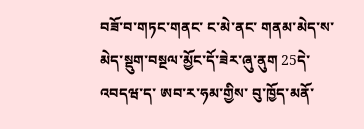བཟོ་བ་གཏང་གནང་ ང་མེ་ནང་ གནམ་མེད་ས་མེད་སྡུག་བསྔལ་མྱོང་དོ་ཟེར་ཞུ་ནུག 25དེ་འབདཝ་ད་ ཨབ་ར་ཧམ་གྱིས་ བུ་ཁྱོད་མནོ་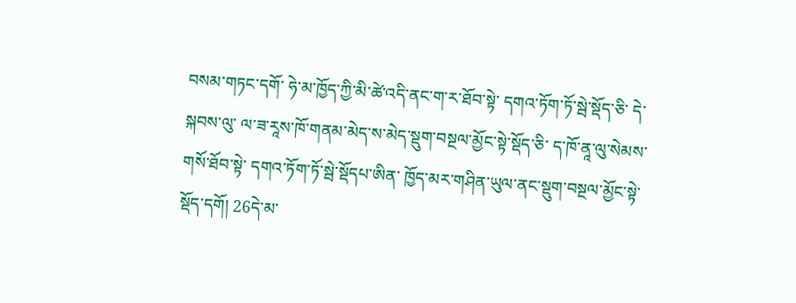བསམ་གཏང་དགོ་ ཧེ་མ་ཁྱོད་ཀྱི་མི་ཚེ་འདི་ནང་ག་ར་ཐོབ་སྟེ་ དགའ་ཏོག་ཏོ་སྦེ་སྡོད་ཅི་ དེ་སྐབས་ལུ་ ལ་ཟ་རཱས་ཁོ་གནམ་མེད་ས་མེད་སྡུག་བསྔལ་མྱོང་སྟེ་སྡོད་ཅི་ ད་ཁོ་ནཱ་ལུ་སེམས་གསོ་ཐོབ་སྟེ་ དགའ་ཏོག་ཏོ་སྦེ་སྡོདཔ་ཨིན་ ཁྱོད་མར་གཤིན་ཡུལ་ནང་སྡུག་བསྔལ་མྱོང་སྟེ་སྡོད་དགོ། 26དེ་མ་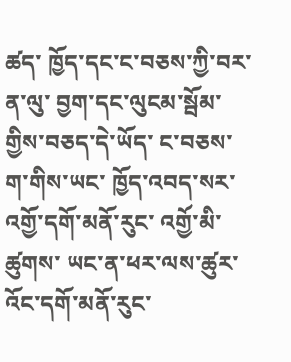ཚད་ ཁྱོད་དང་ང་བཅས་ཀྱི་བར་ན་ལུ་ བྱག་དང་ལུངམ་སྦོམ་གྱིས་བཅད་དེ་ཡོད་ ང་བཅས་ག་གིས་ཡང་ ཁྱོད་འབད་སར་འགྱོ་དགོ་མནོ་རུང་ འགྱོ་མི་ཚུགས་ ཡང་ན་ཕར་ལས་ཚུར་འོང་དགོ་མནོ་རུང་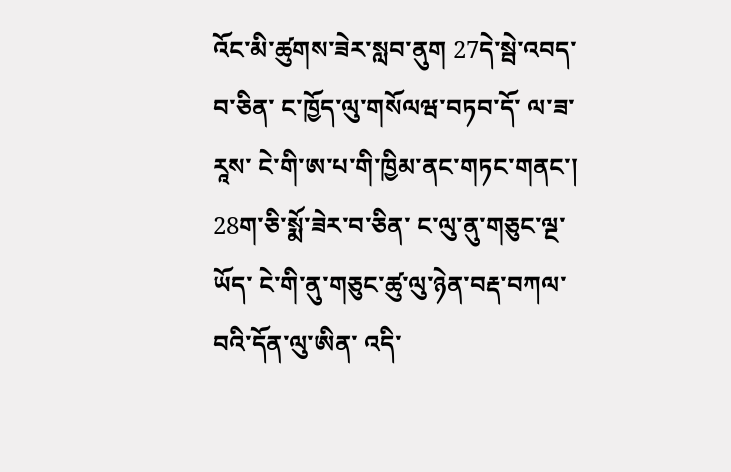འོང་མི་ཚུགས་ཟེར་སླབ་ནུག 27དེ་སྦེ་འབད་བ་ཅིན་ ང་ཁྱོད་ལུ་གསོལཝ་བཏབ་དོ་ ལ་ཟ་རཱས་ ངེ་གི་ཨ་པ་གི་ཁྱིམ་ནང་གཏང་གནང་། 28ག་ཅི་སྨོ་ཟེར་བ་ཅིན་ ང་ལུ་ནུ་གཅུང་ལྔ་ཡོད་ ངེ་གི་ནུ་གཅུང་ཚུ་ལུ་ཉེན་བརྡ་བཀལ་བའི་དོན་ལུ་ཨིན་ འདི་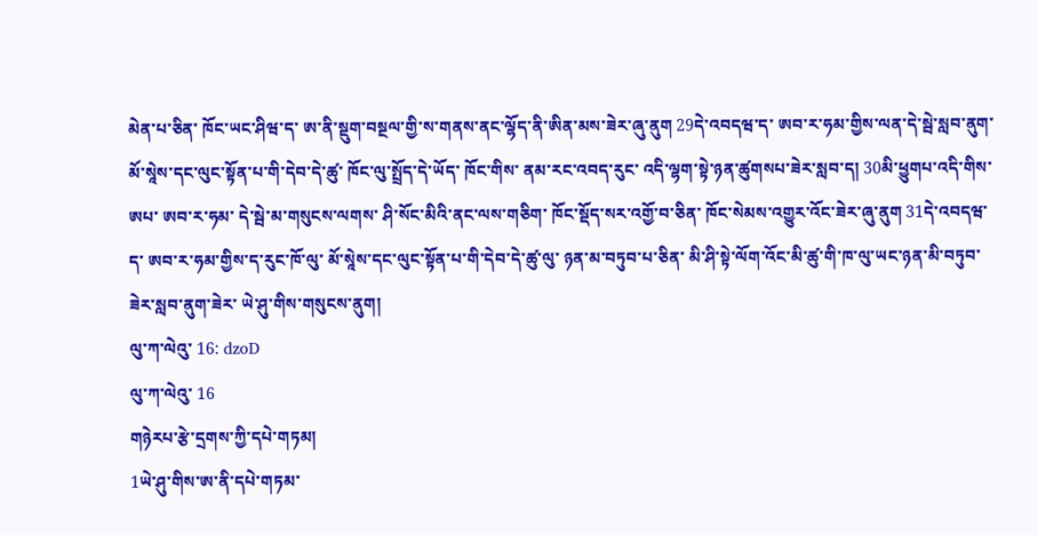མེན་པ་ཅིན་ ཁོང་ཡང་ཤིཝ་ད་ ཨ་ནི་སྡུག་བསྔལ་གྱི་ས་གནས་ནང་ལྷོད་ནི་ཨིན་མས་ཟེར་ཞུ་ནུག 29དེ་འབདཝ་ད་ ཨབ་ར་ཧམ་གྱིས་ལན་དེ་སྦེ་སླབ་ནུག་ མོ་སཱེས་དང་ལུང་སྟོན་པ་གི་དེབ་དེ་ཚུ་ ཁོང་ལུ་སྤྲོད་དེ་ཡོད་ ཁོང་གིས་ ནམ་རང་འབད་རུང་ འདི་ལྷག་སྟེ་ཉན་ཚུགསཔ་ཟེར་སླབ་ད། 30མི་ཕྱུགཔ་འདི་གིས་ ཨཔ་ ཨབ་ར་ཧམ་ དེ་སྦེ་མ་གསུངས་ལགས་ ཤི་སོང་མིའི་ནང་ལས་གཅིག་ ཁོང་སྡོད་སར་འགྱོ་བ་ཅིན་ ཁོང་སེམས་འགྱུར་འོང་ཟེར་ཞུ་ནུག 31དེ་འབདཝ་ད་ ཨབ་ར་ཧམ་གྱིས་ད་རུང་ཁོ་ལུ་ མོ་སཱེས་དང་ལུང་སྟོན་པ་གི་དེབ་དེ་ཚུ་ལུ་ ཉན་མ་བཏུབ་པ་ཅིན་ མི་ཤི་སྟེ་ལོག་འོང་མི་ཚུ་གི་ཁ་ལུ་ཡང་ཉན་མི་བཏུབ་ཟེར་སླབ་ནུག་ཟེར་ ཡེ་ཤུ་གིས་གསུངས་ནུག།
ལུ་ཀ་ལེའུ་ 16: dzoD
ལུ་ཀ་ལེའུ་ 16
གཉེརཔ་རྩེ་དྲགས་ཀྱི་དཔེ་གཏམ།
1ཡེ་ཤུ་གིས་ཨ་ནི་དཔེ་གཏམ་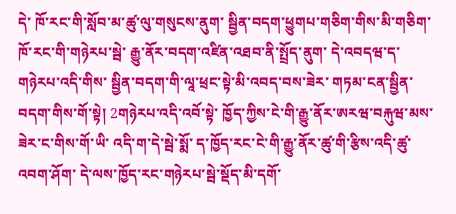དེ་ ཁོ་རང་གི་སློབ་མ་ཚུ་ལུ་གསུངས་ནུག་ སྦྱིན་བདག་ཕྱུགཔ་གཅིག་གིས་མི་གཅིག་ ཁོ་རང་གི་གཉེརཔ་སྦེ་ རྒྱུ་ནོར་བདག་འཛིན་འཐབ་ནི་སྤྲོད་ནུག་ དེ་འབདཝ་ད་ གཉེརཔ་འདི་གིས་ སྦྱིན་བདག་གི་ལཱ་ཕྲང་སྟེ་མི་འབད་བས་ཟེར་ གཏམ་ངན་སྦྱིན་བདག་གིས་གོ་སྟེ། 2གཉེརཔ་འདི་འབོ་སྟེ་ ཁྱོད་ཀྱིས་ངེ་གི་རྒྱུ་ནོར་ཨརཝ་བརྐུཝ་མས་ཟེར་ང་གིས་གོ་ཡི་ འདི་ག་དེ་སྦེ་སྨོ་ ད་ཁྱོད་རང་ངེ་གི་རྒྱུ་ནོར་ཚུ་གི་རྩིས་འདི་ཚུ་འབག་ཤོག་ དེ་ལས་ཁྱོད་རང་གཉེརཔ་སྦེ་སྡོད་མི་དགོ་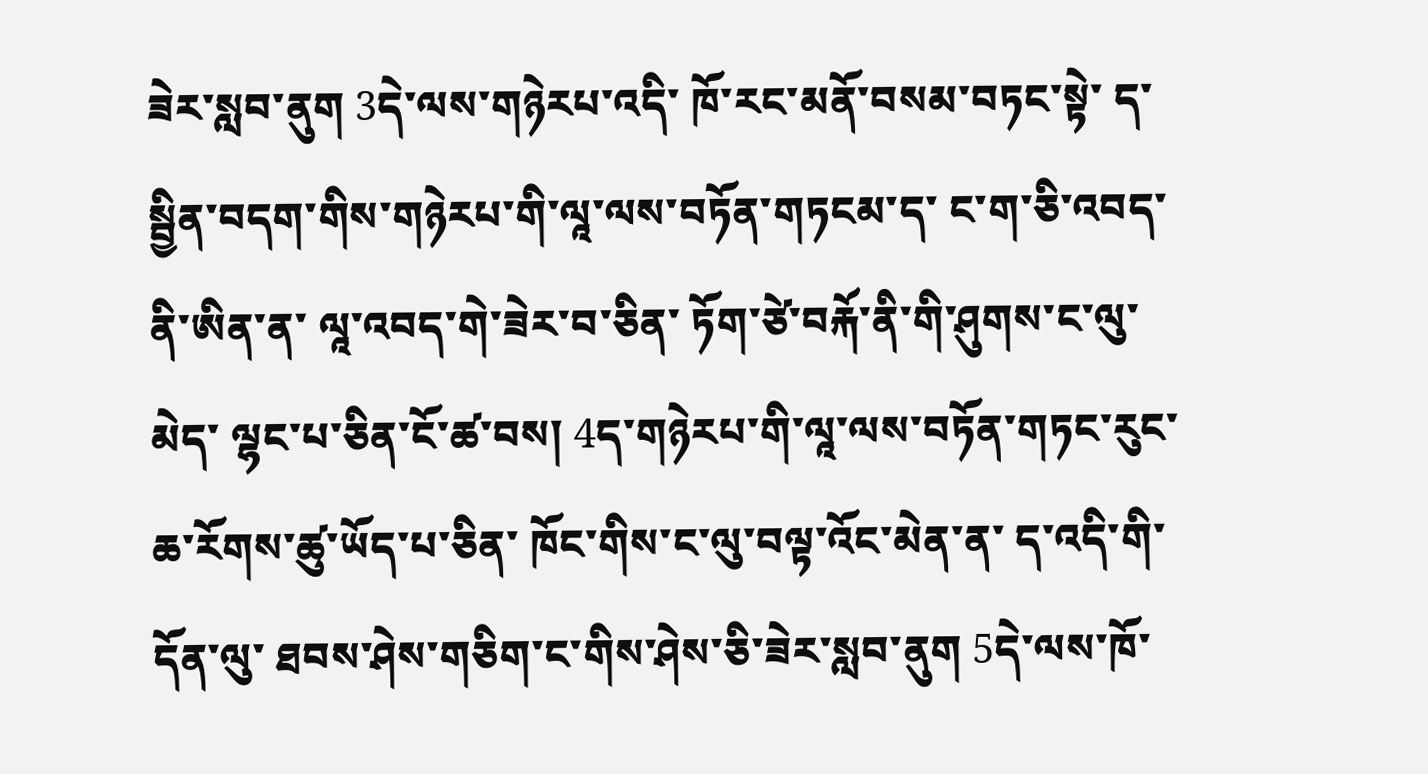ཟེར་སླབ་ནུག 3དེ་ལས་གཉེརཔ་འདི་ ཁོ་རང་མནོ་བསམ་བཏང་སྟེ་ ད་སྦྱིན་བདག་གིས་གཉེརཔ་གི་ལཱ་ལས་བཏོན་གཏངམ་ད་ ང་ག་ཅི་འབད་ནི་ཨིན་ན་ ལཱ་འབད་གེ་ཟེར་བ་ཅིན་ ཏོག་ཙེ་བརྐོ་ནི་གི་ཤུགས་ང་ལུ་མེད་ ལྷང་པ་ཅིན་ངོ་ཚ་བས། 4ད་གཉེརཔ་གི་ལཱ་ལས་བཏོན་གཏང་རུང་ ཆ་རོགས་ཚུ་ཡོད་པ་ཅིན་ ཁོང་གིས་ང་ལུ་བལྟ་འོང་མེན་ན་ ད་འདི་གི་དོན་ལུ་ ཐབས་ཤེས་གཅིག་ང་གིས་ཤེས་ཅི་ཟེར་སླབ་ནུག 5དེ་ལས་ཁོ་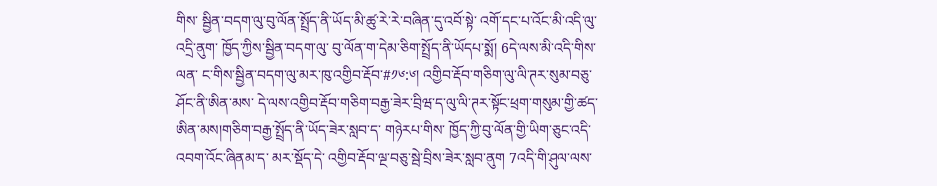གིས་ སྦྱིན་བདག་ལུ་བུ་ལོན་སྤྲོད་ནི་ཡོད་མི་ཚུ་རེ་རེ་བཞིན་དུ་འབོ་སྟེ་ འགོ་དང་པ་འོང་མི་འདི་ལུ་འདྲི་ནུག་ ཁྱོད་ཀྱིས་སྦྱིན་བདག་ལུ་ བུ་ལོན་ག་དེམ་ཅིག་སྤྲོད་ནི་ཡོདཔ་སྨོ། 6དེ་ལས་མི་འདི་གིས་ལན་ ང་གིས་སྦྱིན་བདག་ལུ་མར་ཁུ་འགྱིབ་རྡོབ་#༡༦:༦། འགྱིབ་རྡོབ་གཅིག་ལུ་ལི་ཊར་སུམ་བཅུ་ཤོང་ནི་ཨིན་མས་ དེ་ལས་འགྱིབ་རྡོབ་གཅིག་བརྒྱ་ཟེར་བྲིཝ་ད་ལུ་ལི་ཊར་སྟོང་ཕྲག་གསུམ་གྱི་ཚད་ཨིན་མས།གཅིག་བརྒྱ་སྤྲོད་ནི་ཡོད་ཟེར་སླབ་ད་ གཉེརཔ་གིས་ ཁྱོད་ཀྱི་བུ་ལོན་གྱི་ཡིག་ཅུང་འདི་འབག་འོང་ཞིནམ་ད་ མར་སྡོད་དེ་ འགྱིབ་རྡོབ་ལྔ་བཅུ་སྦེ་བྲིས་ཟེར་སླབ་ནུག 7འདི་གི་ཤུལ་ལས་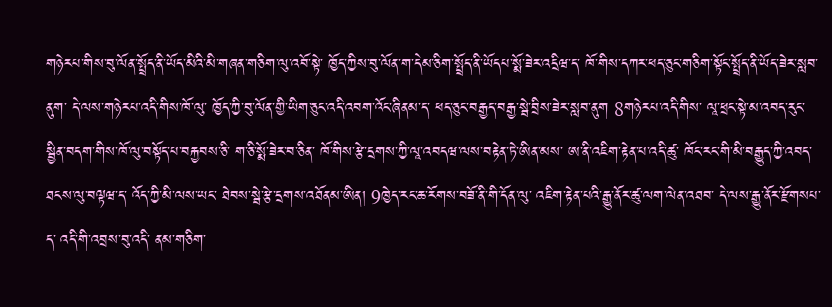གཉེརཔ་གིས་བུ་ལོན་སྤྲོད་ནི་ཡོད་མིའི་མི་གཞན་གཅིག་ལུ་འབོ་སྟེ་ ཁྱོད་ཀྱིས་བུ་ལོན་ག་དེམ་ཅིག་སྤྲོད་ནི་ཡོདཔ་སྨོ་ཟེར་འདྲིཝ་ད་ ཁོ་གིས་དཀར་ཕད་ཅུང་གཅིག་སྟོང་སྤྲོད་ནི་ཡོད་ཟེར་སླབ་ནུག་ དེ་ལས་གཉེརཔ་འདི་གིས་ཁོ་ལུ་ ཁྱོད་ཀྱི་བུ་ལོན་གྱི་ཡིག་ཅུང་འདི་འབག་འོང་ཞིནམ་ད་ ཕད་ཅུང་བརྒྱད་བརྒྱ་སྦེ་བྲིས་ཟེར་སླབ་ནུག 8གཉེརཔ་འདི་གིས་ ལཱ་ཕྲང་སྟེ་མ་འབད་རུང་ སྦྱིན་བདག་གིས་ཁོ་ལུ་བསྟོད་པ་བརྐྱབས་ཅི་ ག་ཅི་སྨོ་ཟེར་བ་ཅིན་ ཁོ་གིས་རྩེ་དྲགས་ཀྱི་ལཱ་འབདཝ་ལས་བརྟེན་ཏེ་ཨིན་མས་ ཨ་ནི་འཇིག་རྟེན་པ་འདི་ཚུ་ ཁོང་རང་གི་མི་བརྒྱུད་ཀྱི་འབད་ཐངས་ལུ་བལྟཝ་ད་ འོད་ཀྱི་མི་ལས་ཡང་ ཐེབས་སྦེ་རྩེ་དྲགས་འཐོནམ་ཨིན། 9ཁྱེད་རང་ཆ་རོགས་བཟོ་ནི་གི་དོན་ལུ་ འཇིག་རྟེན་པའི་རྒྱུ་ནོར་ཚུ་ལག་ལེན་འཐབ་ དེ་ལས་རྒྱུ་ནོར་རྫོགསཔ་ད་ འདི་གི་འབྲས་བུ་འདི་ ནམ་གཅིག་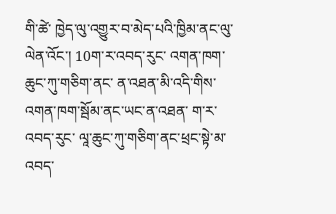གི་ཚེ་ ཁྱེད་ལུ་འགྱུར་བ་མེད་པའི་ཁྱིམ་ནང་ལུ་ལེན་འོང་། 10ག་ར་འབད་རུང་ འགན་ཁག་ཆུང་ཀུ་གཅིག་ནང་ ན་འཐན་མི་འདི་གིས་ འགན་ཁག་སྦོམ་ནང་ཡང་ན་འཐན་ ག་ར་འབད་རུང་ ལཱ་ཆུང་ཀུ་གཅིག་ནང་ཕྲང་སྟེ་མ་འབད་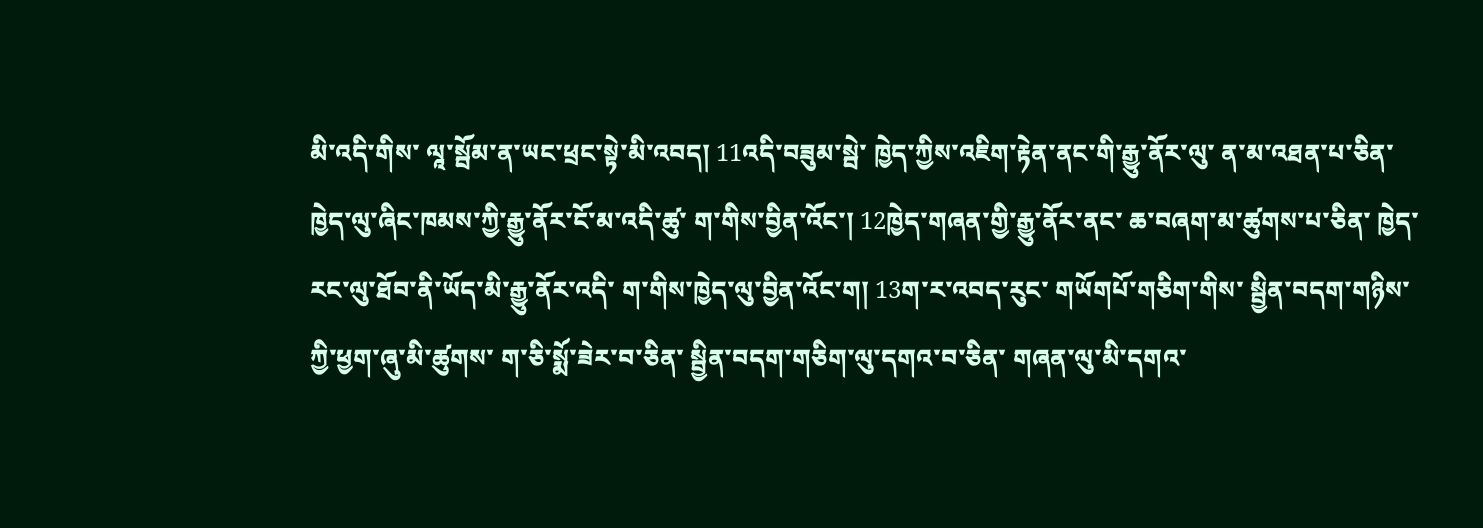མི་འདི་གིས་ ལཱ་སྦོམ་ན་ཡང་ཕྲང་སྟེ་མི་འབད། 11འདི་བཟུམ་སྦེ་ ཁྱེད་ཀྱིས་འཇིག་རྟེན་ནང་གི་རྒྱུ་ནོར་ལུ་ ན་མ་འཐན་པ་ཅིན་ ཁྱེད་ལུ་ཞིང་ཁམས་ཀྱི་རྒྱུ་ནོར་ངོ་མ་འདི་ཚུ་ ག་གིས་བྱིན་འོང་། 12ཁྱེད་གཞན་གྱི་རྒྱུ་ནོར་ནང་ ཆ་བཞག་མ་ཚུགས་པ་ཅིན་ ཁྱེད་རང་ལུ་ཐོབ་ནི་ཡོད་མི་རྒྱུ་ནོར་འདི་ ག་གིས་ཁྱེད་ལུ་བྱིན་འོང་ག། 13ག་ར་འབད་རུང་ གཡོགཔོ་གཅིག་གིས་ སྦྱིན་བདག་གཉིས་ཀྱི་ཕྱག་ཞུ་མི་ཚུགས་ ག་ཅི་སྨོ་ཟེར་བ་ཅིན་ སྦྱིན་བདག་གཅིག་ལུ་དགའ་བ་ཅིན་ གཞན་ལུ་མི་དགའ་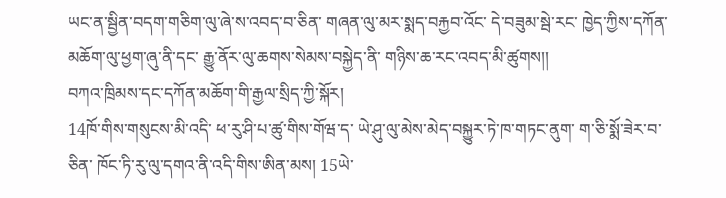ཡང་ན་སྦྱིན་བདག་གཅིག་ལུ་ཞེ་ས་འབད་བ་ཅིན་ གཞན་ལུ་མར་སྨད་བརྐྱབ་འོང་ དེ་བཟུམ་སྦེ་རང་ ཁྱེད་ཀྱིས་དཀོན་མཆོག་ལུ་ཕྱག་ཞུ་ནི་དང་ རྒྱུ་ནོར་ལུ་ཆགས་སེམས་བསྐྱེད་ནི་ གཉིས་ཆ་རང་འབད་མི་ཚུགས།།
བཀའ་ཁྲིམས་དང་དཀོན་མཆོག་གི་རྒྱལ་སྲིད་ཀྱི་སྐོར།
14ཁོ་གིས་གསུངས་མི་འདི་ ཕ་རུ་ཤི་པ་ཚུ་གིས་གོཝ་ད་ ཡེ་ཤུ་ལུ་མེས་མེད་བསྐྱུར་ཏེ་ཁ་གཏང་ནུག་ ག་ཅི་སྨོ་ཟེར་བ་ཅིན་ ཁོང་ཏི་རུ་ལུ་དགའ་ནི་འདི་གིས་ཨིན་མས། 15ཡེ་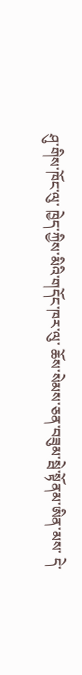ཤུ་གིས་ཁོང་ལུ་ ཁྱེད་ཀྱིས་མིའི་གདོང་ཁར་ལུ་ ཆོས་སེམས་ཅན་བཟུམ་སྦེ་སྟོནམ་ཨིན་མས་ དེ་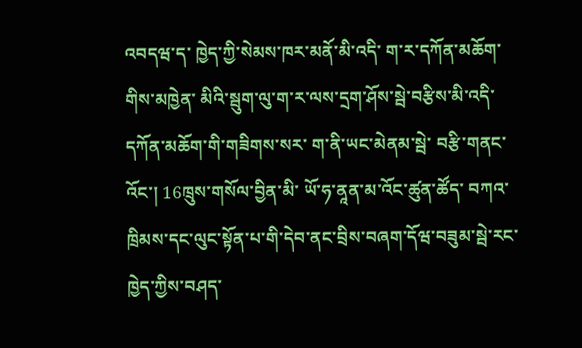འབདཝ་ད་ ཁྱེད་ཀྱི་སེམས་ཁར་མནོ་མི་འདི་ ག་ར་དཀོན་མཆོག་གིས་མཁྱེན་ མིའི་སྦུག་ལུ་ག་ར་ལས་དྲག་ཤོས་སྦེ་བརྩིས་མི་འདི་ དཀོན་མཆོག་གི་གཟིགས་སར་ ག་ནི་ཡང་མེནམ་སྦེ་ བརྩི་གནང་འོང་། 16ཁྲུས་གསོལ་བྱིན་མི་ ཡོ་ཧ་ནཱན་མ་འོང་ཚུན་ཚོད་ བཀའ་ཁྲིམས་དང་ལུང་སྟོན་པ་གི་དེབ་ནང་བྲིས་བཞག་དོཝ་བཟུམ་སྦེ་རང་ ཁྱེད་ཀྱིས་བཤད་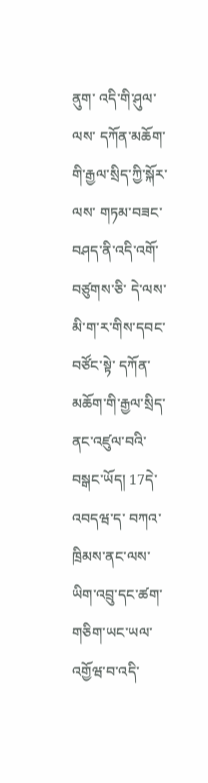ནུག་ འདི་གི་ཤུལ་ལས་ དཀོན་མཆོག་གི་རྒྱལ་སྲིད་ཀྱི་སྐོར་ལས་ གཏམ་བཟང་བཤད་ནི་འདི་འགོ་བཙུགས་ཅི་ དེ་ལས་མི་ག་ར་གིས་དབང་བཙོང་སྟེ་ དཀོན་མཆོག་གི་རྒྱལ་སྲིད་ནང་འཛུལ་བའི་བསྒང་ཡོད། 17དེ་འབདཝ་ད་ བཀའ་ཁྲིམས་ནང་ལས་ཡིག་འབྲུ་དང་ཚག་གཅིག་ཡང་ཡལ་འགྱོཝ་བ་འདི་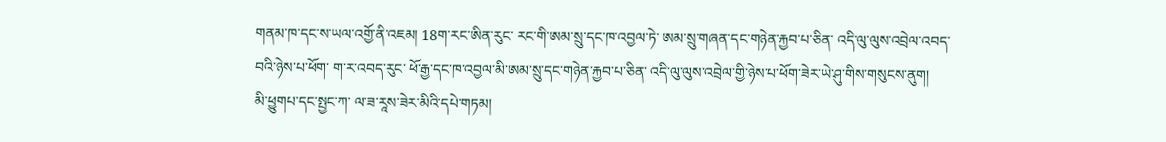གནམ་ཁ་དང་ས་ཡལ་འགྱོ་ནི་འཇམ། 18ག་རང་ཨིན་རུང་ རང་གི་ཨམ་སྲུ་དང་ཁ་འབྱལ་ཏེ་ ཨམ་སྲུ་གཞན་དང་གཉེན་རྐྱབ་པ་ཅིན་ འདི་ལུ་ལུས་འབྲེལ་འབད་བའི་ཉེས་པ་ཕོག་ ག་ར་འབད་རུང་ ཕོ་རྒྱ་དང་ཁ་འབྱལ་མི་ཨམ་སྲུ་དང་གཉེན་རྐྱབ་པ་ཅིན་ འདི་ལུ་ལུས་འབྲེལ་གྱི་ཉེས་པ་ཕོག་ཟེར་ཡེ་ཤུ་གིས་གསུངས་ནུག།
མི་ཕྱུགཔ་དང་སྤྱང་ཀ་ ལ་ཟ་རཱས་ཟེར་མིའི་དཔེ་གཏམ།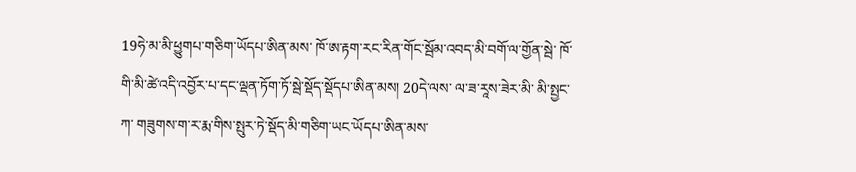19ཧེ་མ་མི་ཕྱུགཔ་གཅིག་ཡོདཔ་ཨིན་མས་ ཁོ་ཨ་རྟག་རང་རིན་གོང་སྦོམ་འབད་མི་བགོ་ལ་གྱོན་སྦེ་ ཁོ་གི་མི་ཚེ་འདི་འབྱོར་པ་དང་ལྡན་ཏོག་ཏོ་སྦེ་སྡོད་སྡོདཔ་ཨིན་མས། 20དེ་ལས་ ལ་ཟ་རཱས་ཟེར་མི་ མི་སྤྱང་ཀ་ གཟུགས་ག་ར་རྨ་གིས་སྤུར་ཏེ་སྡོད་མི་གཅིག་ཡང་ཡོདཔ་ཨིན་མས་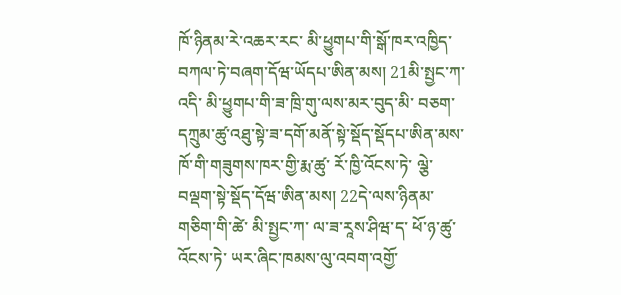ཁོ་ཉིནམ་རེ་འཆར་རང་ མི་ཕྱུགཔ་གི་སྒོ་ཁར་འཁྱིད་བཀལ་ཏེ་བཞག་དོཝ་ཡོདཔ་ཨིན་མས། 21མི་སྤྱང་ཀ་འདི་ མི་ཕྱུགཔ་གི་ཟ་ཁྲི་གུ་ལས་མར་བུད་མི་ བཅག་དཀྲུམ་ཚུ་འཐུ་སྟེ་ཟ་དགོ་མནོ་སྟེ་སྡོད་སྡོདཔ་ཨིན་མས་ ཁོ་གི་གཟུགས་ཁར་གྱི་རྨ་ཚུ་ རོ་ཁྱི་འོངས་ཏེ་ ལྕེ་བལྡག་སྟེ་སྡོད་དོཝ་ཨིན་མས། 22དེ་ལས་ཉིནམ་གཅིག་གི་ཚེ་ མི་སྤྱང་ཀ་ ལ་ཟ་རཱས་ཤིཝ་ད་ ཕོ་ཉ་ཚུ་འོངས་ཏེ་ ཡར་ཞིང་ཁམས་ལུ་འབག་འགྱོ་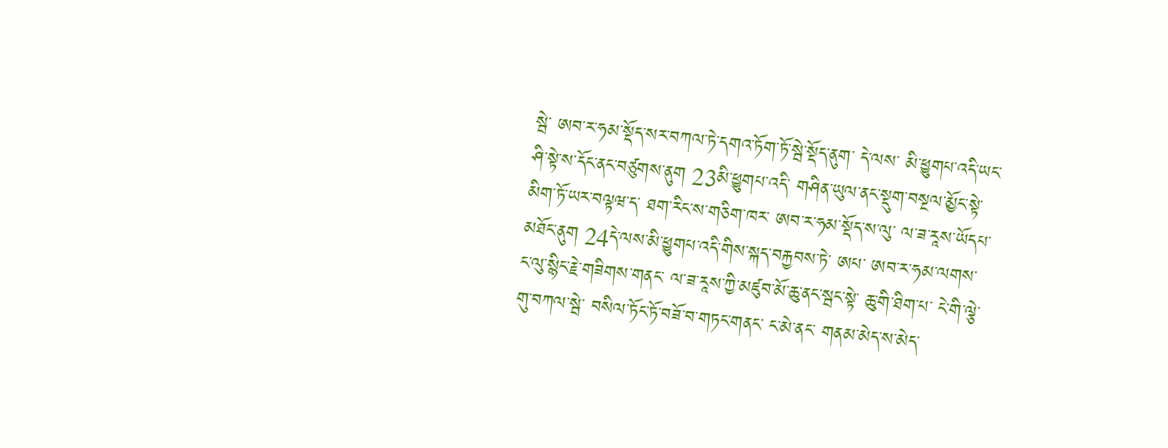སྦེ་ ཨབ་ར་ཧམ་སྡོད་སར་བཀལ་ཏེ་དགའ་ཏོག་ཏོ་སྦེ་སྡོད་ནུག་ དེ་ལས་ མི་ཕྱུགཔ་འདི་ཡང་ཤི་སྟེ་ས་དོང་ནང་བཙུགས་ནུག 23མི་ཕྱུགཔ་འདི་ གཤིན་ཡུལ་ནང་སྡུག་བསྔལ་མྱོང་སྟེ་ མིག་ཏོ་ཡར་བལྟཝ་ད་ ཐག་རིང་ས་གཅིག་ཁར་ ཨབ་ར་ཧམ་སྡོད་ས་ལུ་ ལ་ཟ་རཱས་ཡོདཔ་ མཐོང་ནུག 24དེ་ལས་མི་ཕྱུགཔ་འདི་གིས་སྐད་བརྐྱབས་ཏེ་ ཨཔ་ ཨབ་ར་ཧམ་ལགས་ ང་ལུ་སྙིང་རྗེ་གཟིགས་གནང་ ལ་ཟ་རཱས་ཀྱི་མཛུབ་མོ་ཆུ་ནང་སྦང་སྟེ་ ཆུ་གི་ཐིག་པ་ ངེ་གི་ལྕེ་གུ་བཀལ་སྦེ་ བསིལ་ཏོང་ཏོ་བཟོ་བ་གཏང་གནང་ ང་མེ་ནང་ གནམ་མེད་ས་མེད་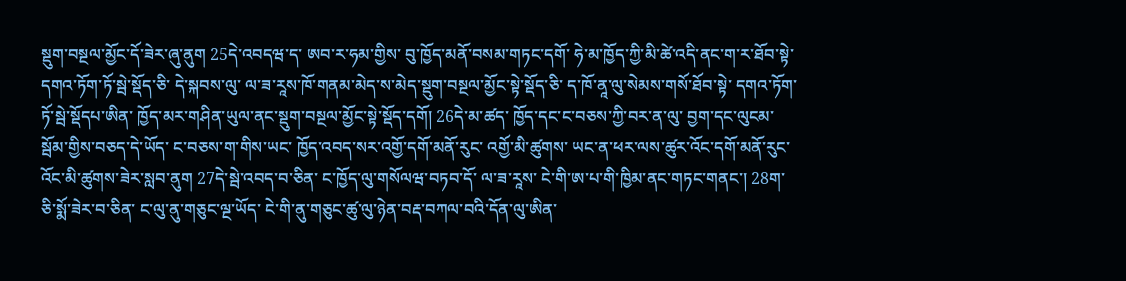སྡུག་བསྔལ་མྱོང་དོ་ཟེར་ཞུ་ནུག 25དེ་འབདཝ་ད་ ཨབ་ར་ཧམ་གྱིས་ བུ་ཁྱོད་མནོ་བསམ་གཏང་དགོ་ ཧེ་མ་ཁྱོད་ཀྱི་མི་ཚེ་འདི་ནང་ག་ར་ཐོབ་སྟེ་ དགའ་ཏོག་ཏོ་སྦེ་སྡོད་ཅི་ དེ་སྐབས་ལུ་ ལ་ཟ་རཱས་ཁོ་གནམ་མེད་ས་མེད་སྡུག་བསྔལ་མྱོང་སྟེ་སྡོད་ཅི་ ད་ཁོ་ནཱ་ལུ་སེམས་གསོ་ཐོབ་སྟེ་ དགའ་ཏོག་ཏོ་སྦེ་སྡོདཔ་ཨིན་ ཁྱོད་མར་གཤིན་ཡུལ་ནང་སྡུག་བསྔལ་མྱོང་སྟེ་སྡོད་དགོ། 26དེ་མ་ཚད་ ཁྱོད་དང་ང་བཅས་ཀྱི་བར་ན་ལུ་ བྱག་དང་ལུངམ་སྦོམ་གྱིས་བཅད་དེ་ཡོད་ ང་བཅས་ག་གིས་ཡང་ ཁྱོད་འབད་སར་འགྱོ་དགོ་མནོ་རུང་ འགྱོ་མི་ཚུགས་ ཡང་ན་ཕར་ལས་ཚུར་འོང་དགོ་མནོ་རུང་ འོང་མི་ཚུགས་ཟེར་སླབ་ནུག 27དེ་སྦེ་འབད་བ་ཅིན་ ང་ཁྱོད་ལུ་གསོལཝ་བཏབ་དོ་ ལ་ཟ་རཱས་ ངེ་གི་ཨ་པ་གི་ཁྱིམ་ནང་གཏང་གནང་། 28ག་ཅི་སྨོ་ཟེར་བ་ཅིན་ ང་ལུ་ནུ་གཅུང་ལྔ་ཡོད་ ངེ་གི་ནུ་གཅུང་ཚུ་ལུ་ཉེན་བརྡ་བཀལ་བའི་དོན་ལུ་ཨིན་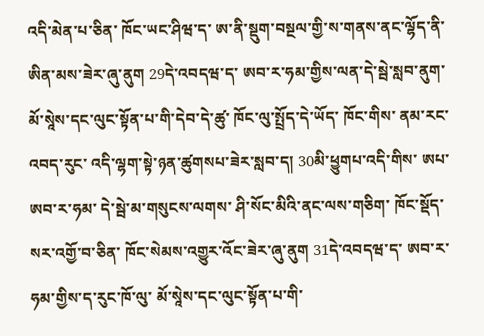འདི་མེན་པ་ཅིན་ ཁོང་ཡང་ཤིཝ་ད་ ཨ་ནི་སྡུག་བསྔལ་གྱི་ས་གནས་ནང་ལྷོད་ནི་ཨིན་མས་ཟེར་ཞུ་ནུག 29དེ་འབདཝ་ད་ ཨབ་ར་ཧམ་གྱིས་ལན་དེ་སྦེ་སླབ་ནུག་ མོ་སཱེས་དང་ལུང་སྟོན་པ་གི་དེབ་དེ་ཚུ་ ཁོང་ལུ་སྤྲོད་དེ་ཡོད་ ཁོང་གིས་ ནམ་རང་འབད་རུང་ འདི་ལྷག་སྟེ་ཉན་ཚུགསཔ་ཟེར་སླབ་ད། 30མི་ཕྱུགཔ་འདི་གིས་ ཨཔ་ ཨབ་ར་ཧམ་ དེ་སྦེ་མ་གསུངས་ལགས་ ཤི་སོང་མིའི་ནང་ལས་གཅིག་ ཁོང་སྡོད་སར་འགྱོ་བ་ཅིན་ ཁོང་སེམས་འགྱུར་འོང་ཟེར་ཞུ་ནུག 31དེ་འབདཝ་ད་ ཨབ་ར་ཧམ་གྱིས་ད་རུང་ཁོ་ལུ་ མོ་སཱེས་དང་ལུང་སྟོན་པ་གི་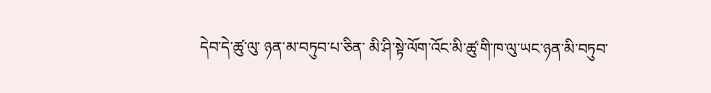དེབ་དེ་ཚུ་ལུ་ ཉན་མ་བཏུབ་པ་ཅིན་ མི་ཤི་སྟེ་ལོག་འོང་མི་ཚུ་གི་ཁ་ལུ་ཡང་ཉན་མི་བཏུབ་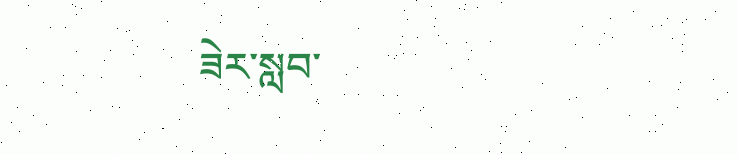ཟེར་སླབ་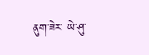ནུག་ཟེར་ ཡེ་ཤུ་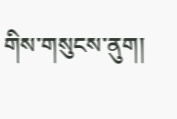གིས་གསུངས་ནུག།